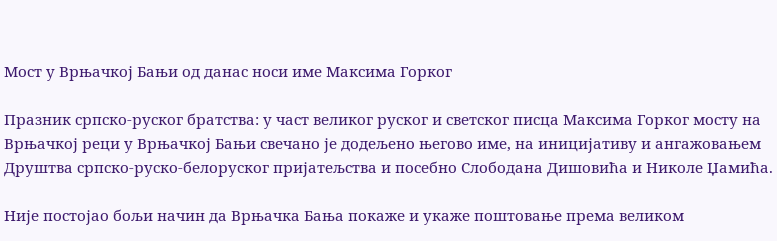Мост у Врњачкој Бањи од данас носи име Максима Горког

Празник српско-руског братства: у част великог руског и светског писца Максима Горког мосту на Врњачкој реци у Врњачкој Бањи свечано је додељено његово име, на иницијативу и ангажовањем Друштва српско-руско-белоруског пријатељства и посебно Слободана Дишовића и Николе Џамића.

Није постојао бољи начин да Врњачка Бања покаже и укаже поштовање према великом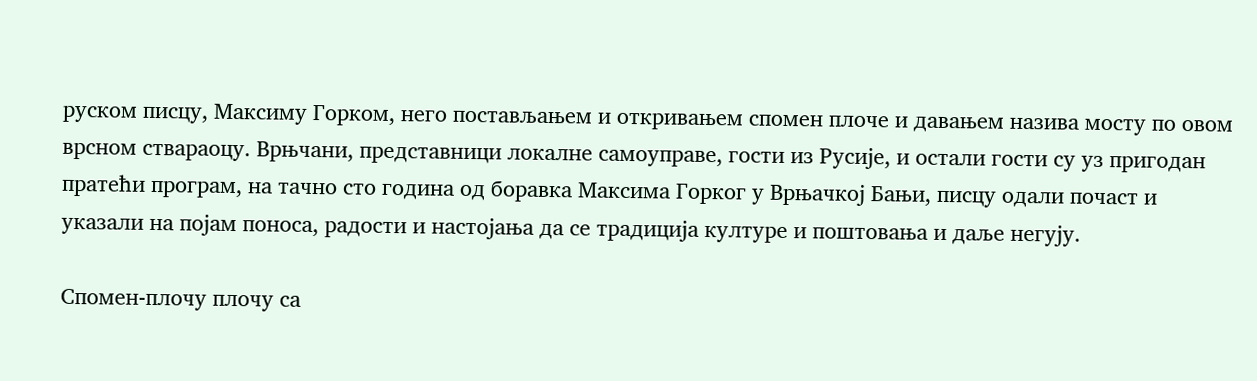руском писцу, Максиму Горком, него постављањем и откривањем спомен плоче и давањем назива мосту по овом врсном ствараоцу. Врњчани, представници локалне самоуправе, гости из Русије, и остали гости су уз пригодан пратећи програм, на тачно сто година од боравка Максима Горког у Врњачкој Бањи, писцу одали почаст и указали на појам поноса, радости и настојања да се традиција културе и поштовања и даље негују.

Спомен-плочу плочу са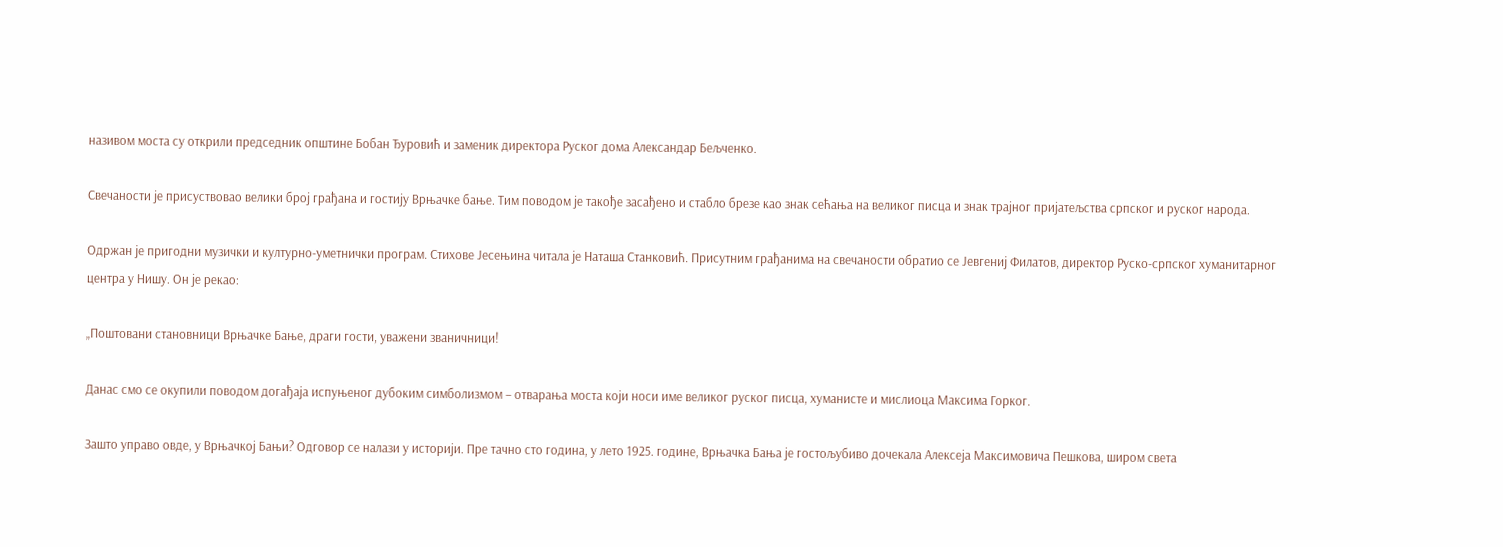називом моста су открили председник општине Бобан Ђуровић и заменик директора Руског дома Александар Бељченко.

Свечаности је присуствовао велики број грађана и гостију Врњачке бање. Тим поводом је такође засађено и стабло брезе као знак сећања на великог писца и знак трајног пријатељства српског и руског народа.

Одржан је пригодни музички и културно-уметнички програм. Стихове Јесењина читала је Наташа Станковић. Присутним грађанима на свечаности обратио се Јевгениј Филатов, директор Руско-српског хуманитарног центра у Нишу. Он је рекао:

„Поштовани становници Врњачке Бање, драги гости, уважени званичници!

Данас смо се окупили поводом догађаја испуњеног дубоким симболизмом – отварања моста који носи име великог руског писца, хуманисте и мислиоца Максима Горког.

Зашто управо овде, у Врњачкој Бањи? Одговор се налази у историји. Пре тачно сто година, у лето 1925. године, Врњачка Бања је гостољубиво дочекала Алексеја Максимовича Пешкова, широм света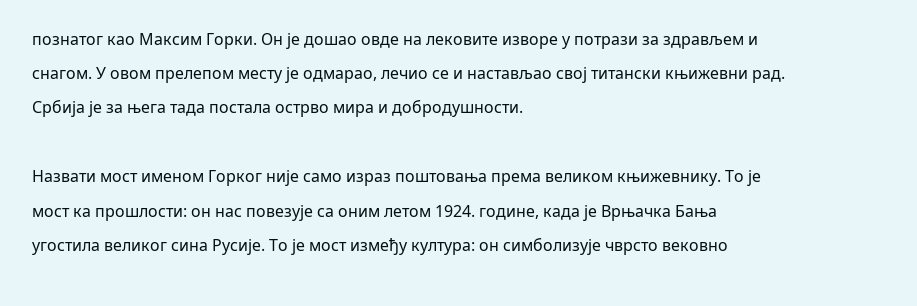познатог као Максим Горки. Он је дошао овде на лековите изворе у потрази за здрављем и снагом. У овом прелепом месту је одмарао, лечио се и настављао свој титански књижевни рад. Србија је за њега тада постала острво мира и добродушности.

Назвати мост именом Горког није само израз поштовања према великом књижевнику. То је мост ка прошлости: он нас повезује са оним летом 1924. године, када је Врњачка Бања угостила великог сина Русије. То је мост између култура: он симболизује чврсто вековно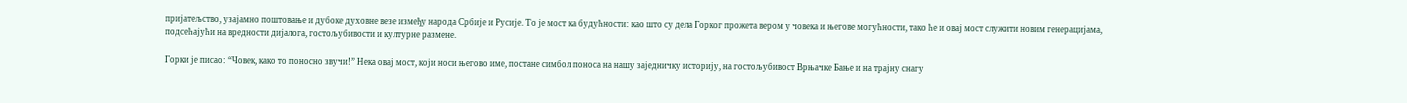пријатељство, узајамно поштовање и дубоке духовне везе између народа Србије и Русије. То је мост ка будућности: као што су дела Горког прожета вером у човека и његове могућности, тако ће и овај мост служити новим генерацијама, подсећајући на вредности дијалога, гостољубивости и културне размене.

Горки је писао: “Човек, како то поносно звучи!” Нека овај мост, који носи његово име, постане симбол поноса на нашу заједничку историју, на гостољубивост Врњачке Бање и на трајну снагу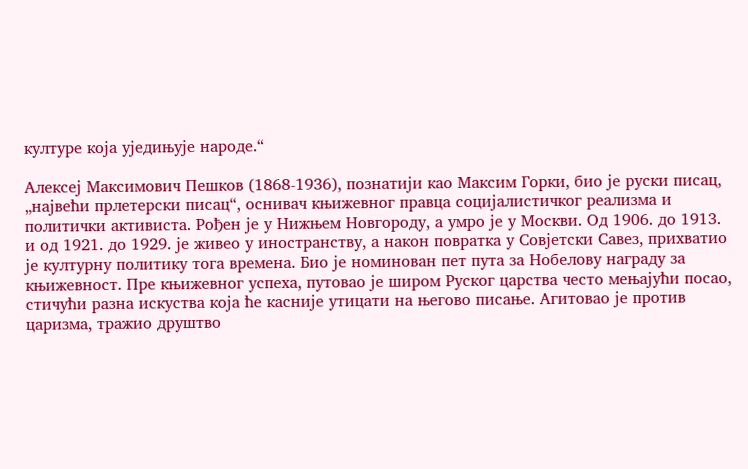културе која уједињује народе.“

Алексеј Максимович Пешков (1868-1936), познатији као Максим Горки, био је руски писац, „највећи прлетерски писац“, оснивач књижевног правца социјалистичког реализма и политички активиста. Рођен је у Нижњем Новгороду, а умро је у Москви. Од 1906. до 1913. и од 1921. до 1929. је живео у иностранству, а након повратка у Совјетски Савез, прихватио је културну политику тога времена. Био је номинован пет пута за Нобелову награду за књижевност. Пре књижевног успеха, путовао је широм Руског царства често мењајући посао, стичући разна искуства која ће касније утицати на његово писање. Агитовао је против царизма, тражио друштво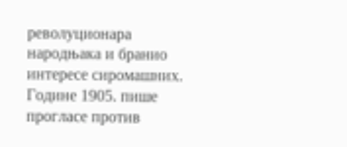револуционара народњака и бранио интересе сиромашних. Године 1905. пише прогласе против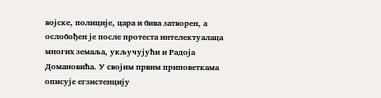војске, полиције, цара и бива затворен, а ослобођен је после протеста интелектуалаца многих земаља, укључујући и Радоја Домановића. У својим првим приповеткама описује егзистенцију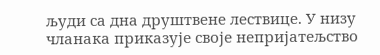људи са дна друштвене лествице. У низу чланака приказује своје непријатељство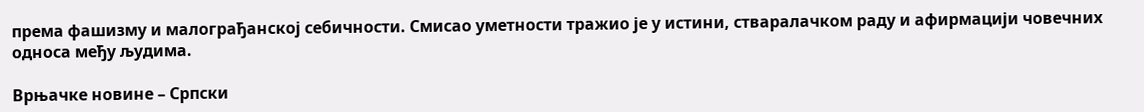према фашизму и малограђанској себичности. Смисао уметности тражио је у истини, стваралачком раду и афирмацији човечних односа међу људима.

Врњачке новине – Српски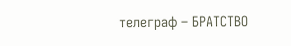телеграф – БРАТСТВО